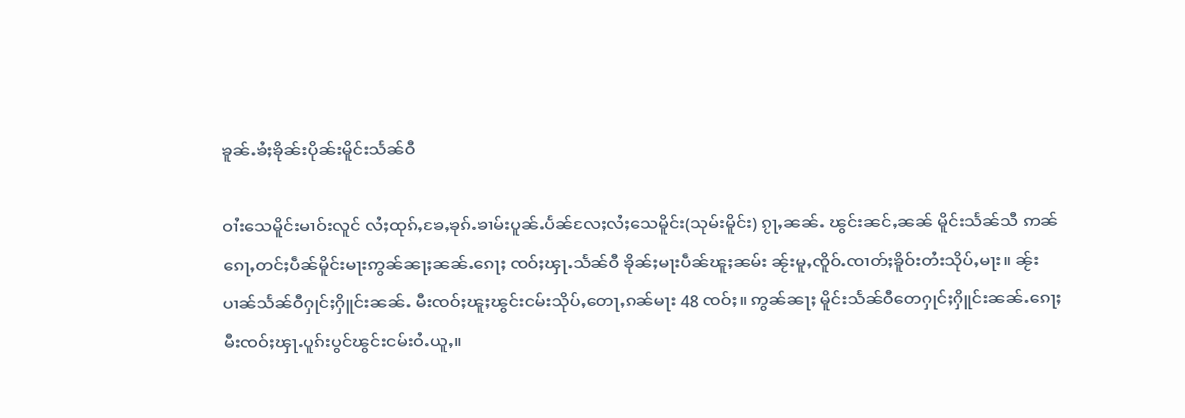ၶူၼ်ႉၶႆႈၶိုၼ်းပိုၼ်းမိူင်းသႅၼ်ဝီ

ဝၢႆးသေမိူင်းမၢဝ်းလူင် လႆႈထုၵ်ႇၶႄႇၶုၵ်ႉၶၢမ်းပူၼ်ႉပႅၼ်လႄႈလႆႈသေမိူင်း(သုမ်းမိူင်း) ၵႂႃႇၼၼ်ႉ ၽွင်းၼင်ႇၼၼ် မိူင်းသႅၼ်သီ ဢၼ်ၵေႃႇတင်ႈပဵၼ်မိူင်းမႃးဢွၼ်ၼႃႈၼၼ်ႉၵေႃႈ ၸဝ်ႈၾႃႉသႅၼ်ဝီ ၶိုၼ်ႈမႃးပဵၼ်ၽူႈၼမ်း ၼႂ်းမူႇၸိူဝ်ႉၸၢတ်ႈၶိူဝ်းတႆးသိုပ်ႇမႃး။ ၼႂ်းပၢၼ်သႅၼ်ဝီႁုင်ႈႁိူင်းၼၼ်ႉ မီးၸဝ်ႈၽူႈၽွင်းငမ်းသိုပ်ႇတေႃႇၵၼ်မႃး 48 ၸဝ်ႈ။ ဢွၼ်ၼႃႈ မိူင်းသႅၼ်ဝီတေႁုင်ႈႁိူင်းၼၼ်ႉၵေႃႈ မီးၸဝ်ႈၾႃႉပူၵ်းပွင်ၽွင်းငမ်းဝႆႉယူႇ။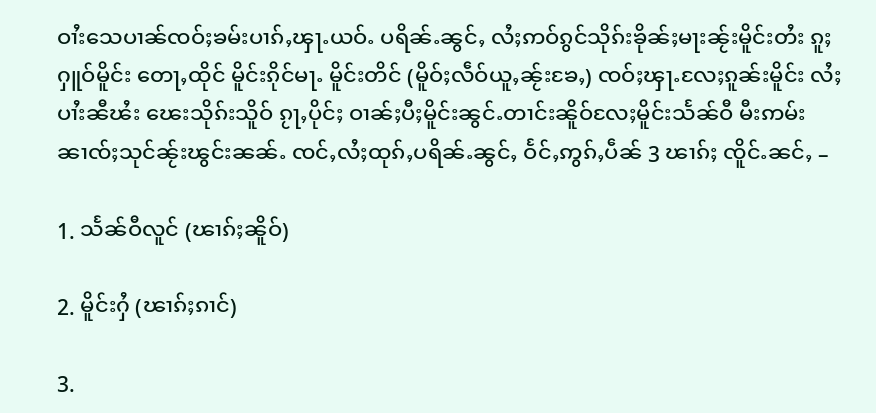ဝၢႆးသေပၢၼ်ၸဝ်ႈၶမ်းပၢၵ်ႇၾႃႉယဝ်ႉ ပရိၼ်ႉၼွင်ႇ လႆႈဢဝ်ၵွင်သိုၵ်းၶိုၼ်ႈမႃးၼႂ်းမိူင်းတႆး ၵူႈႁူဝ်မိူင်း တေႃႇထိုင် မိူင်းၵိုင်မႃႉ မိူင်းတိင် (မိူဝ်ႈလဵဝ်ယူႇၼႂ်းၶႄႇ) ၸဝ်ႈၾႃႉလႄႈၵူၼ်းမိူင်း လႆႈပၢႆးၼီၽႆး ၽေးသိုၵ်းသိူဝ် ၵႂႃႇပိုင်ႈ ဝၢၼ်ႈပီႈမိူင်းၼွင်ႉတၢင်းၼိူဝ်လႄႈမိူင်းသႅၼ်ဝီ မီးဢမ်းၼၢၸ်ႈသုင်ၼႂ်းၽွင်းၼၼ်ႉ ၸင်ႇလႆႈထုၵ်ႇပရိၼ်ႉၼွင်ႇ ဝႅင်ႇဢွၵ်ႇပဵၼ် 3 ၽၢၵ်ႈ ၸိူင်ႉၼင်ႇ –

1. သႅၼ်ဝီလူင် (ၽၢၵ်ႈၼိူဝ်)

2. မိူင်းႁႆ (ၽၢၵ်ႈၵၢင်)

3.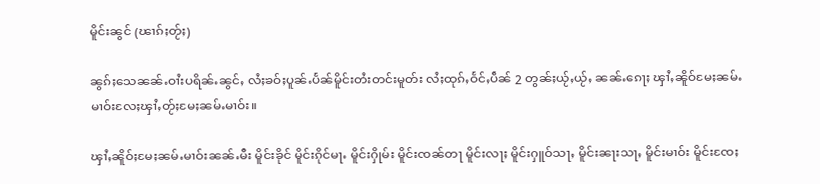မိူင်းၼွင် (ၽၢၵ်ႈတႂ်ႈ)

ၼွၵ်ႈသေၼၼ်ႉဝၢႆးပရိၼ်ႉၼွင်ႇ လႆႈၶဝ်ႈပူၼ်ႉပႅၼ်မိူင်းတႆးတင်းမူတ်း လႆႈထုၵ်ႇဝႅင်ႇပဵၼ် 2 တွၼ်ႈယႂ်ႇယႂ်ႇ ၼၼ်ႉၵေႃႈ ၾၢႆႇၼိူဝ်မႄႈၼမ်ႉမၢဝ်းလႄႈၾၢႆႇတႂ်ႈမႄႈၼမ်ႉမၢဝ်း။

ၾၢႆႇၼိူဝ်ႈမႄႈၼမ်ႉမၢဝ်းၼၼ်ႉမီး မိူင်းၶိုင် မိူင်းၵိုင်မႃႉ မိူင်းႁိုမ်း မိူင်းၸၼ်တႃ မိူင်းလႃႈ မိူင်းႁူဝ်သႃႇ မိူင်းၼႃးသႃႇ မိူင်းမၢဝ်း မိူင်းၸႄႈ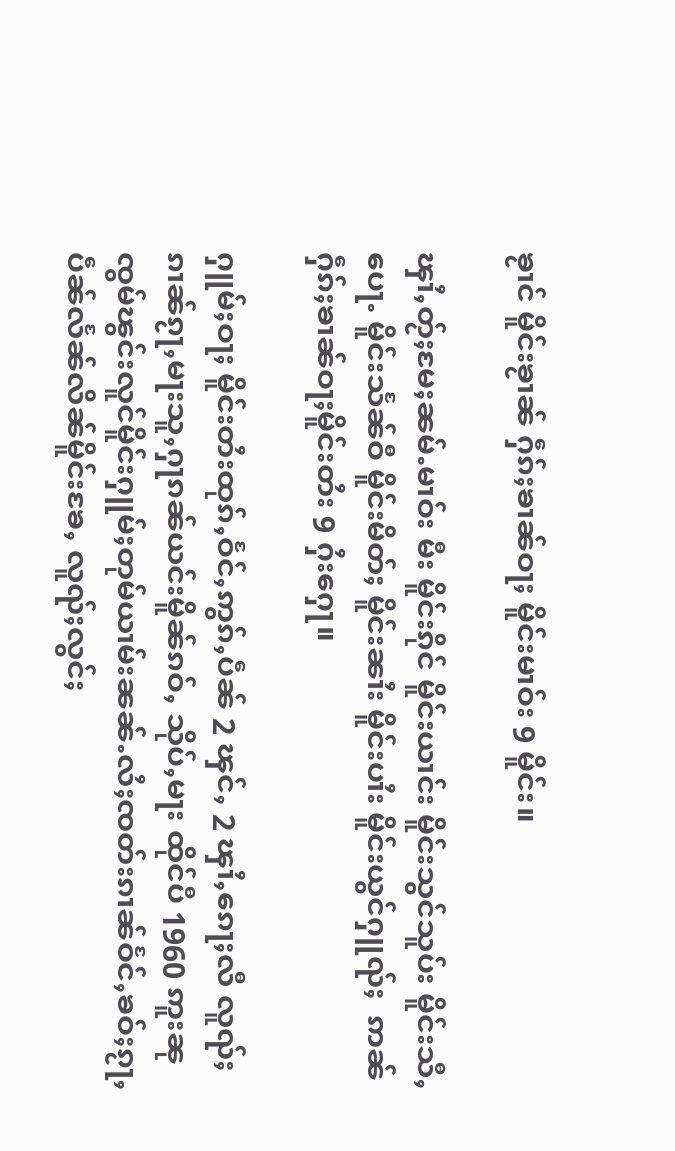ၶႂၢင် မိူင်းၶႂၢၼ် ႁဵၵ်ႈၶၢၼ်ဝႃႈ မိူင်းမၢဝ်း 9 မိူင်း။

ၾၢႆႇတႂ်ႈမႄႈၼမ်ႉမၢဝ်း မီး မိူင်းၵိုင် မိူင်းယၢင်း မိူင်းသွင်သူပ်း မိူင်းသီႇပေႃႉ မိူင်းသႅၼ်ဝီ မိူင်းမိတ်ႈ မိူင်းၼၢႆး မိူင်းပၢႆး မိူင်းယွင်ႁူၺ်ႈ  ဢၼ်ႁဵၵ်ႈၶၢၼ်ဝႃႈမိူင်းတႆး 9 ႁႆးႁေႃ။

ႁူမ်ႈဝႃႈ မိူင်းတႆးထုၵ်ႇဝႅင်ႇဢွၵ်ႇပဵၼ် 2 ၾင်ႇ 2 ၾၢႆႇၵေႃႈလီ လူၺ်ႈၵၢၼ်ၵႂႃႇမႃးသူႇႁႃၵၼ်ယင်းမိူၼ်ၵဝ်ႇ သိုပ်ႇမႃး ထိုင်ပီ 1960 ဢူးၼု ၸွမ်ၽွင်းလူင်မိူင်းႁူမ်ႈတုမ်ယၢမ်းၼၼ်ႉလႆႈၸတ်းၵၢၼ်ဝႅင်ႇၶဝ်ႈၵႂႃႇပဵၼ်လႅၼ်လိၼ်မိူင်းၶႄႇ လူၺ်ႈလွင်ႈ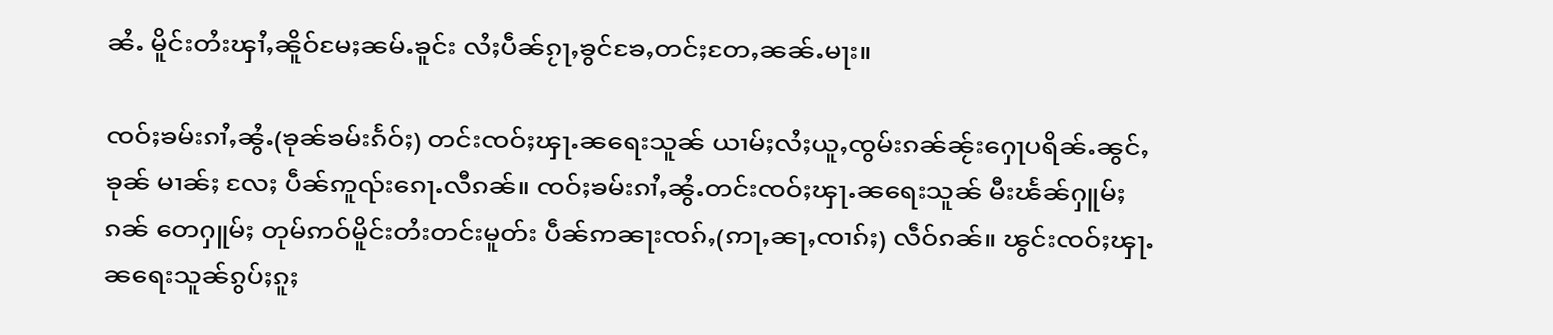ၼႆႉ မိူင်းတႆးၾၢႆႇၼိူဝ်မႄႈၼမ်ႉၶူင်း လႆႈပဵၼ်ၵႂႃႇၶွင်ၶႄႇတင်ႈတႄႇၼၼ်ႉမႃး။

ၸဝ်ႈၶမ်းၵၢႆႇၼွႆႉ(ၶုၼ်ၶမ်းၵႅဝ်ႈ) တင်းၸဝ်ႈၾႃႉၼရေးသူၼ် ယၢမ်ႈလႆႈယူႇၸွမ်းၵၼ်ၼႂ်းႁေႃပရိၼ်ႉၼွင်ႇ ၶုၼ် မၢၼ်ႈ လႄႈ ပဵၼ်ဢူၺ်းၵေႃႉလီၵၼ်။ ၸဝ်ႈၶမ်းၵၢႆႇၼွႆႉတင်းၸဝ်ႈၾႃႉၼရေးသူၼ် မီးၽႅၼ်ႁူမ်ႈၵၼ် တေႁူမ်ႈ တုမ်ဢဝ်မိူင်းတႆးတင်းမူတ်း ပဵၼ်ဢၼႃးၸၵ်ႇ(ဢႃႇၼႃႇၸၢၵ်ႈ) လဵဝ်ၵၼ်။ ၽွင်းၸဝ်ႈၾႃႉၼရေးသူၼ်ၵွပ်ႈၵူႈ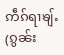ဢဵၵ်ရၢၶျ်ႉ(ၵွၼ်း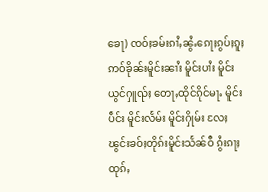ၶေႃ) ၸဝ်ႈၶမ်းၵၢႆႇၼွႆႉၵေႃႈၵွပ်ႈၵူႈဢဝ်ၶိုၼ်းမိူင်းၼၢႆး မိူင်းပၢႆး မိူင်းယွင်ႁူၺ်ႈ တေႃႇထိုင်ၵိုင်မႃႉ မိူင်းပဵင်း မိူင်းလႅမ်း မိူင်းႁိုမ်း လႄႈ ၽွင်းၶဝ်ႈတိုၵ်းမိူင်းသႅၼ်ဝီ ၵွႆးၵႃႈထုၵ်ႇ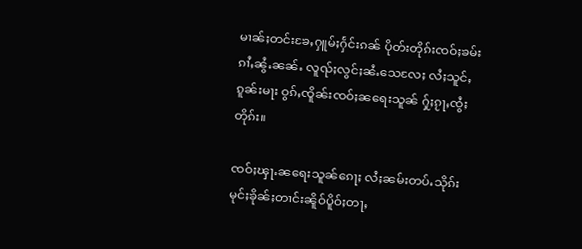မၢၼ်ႈတင်းၶႄႇႁူမ်ႈႁႅင်းၵၼ် ပိုတ်းတိုၵ်းၸဝ်ႈၶမ်းၵၢႆႇၼွႆႉၼၼ်ႉ လူၺ်ႈလွင်ႈၼႆႉသေလႄႈ လႆႈသူင်ႇၵူၼ်းမႃး ဝွၵ်ႇၸိူၼ်းၸဝ်ႈၼရေးသူၼ် ႁႂ်ႈၵႂႃႇၸွႆႈတိုၵ်း။

ၸဝ်ႈၾႃႉၼရေးသူၼ်ၵေႃႈ လႆႈၼမ်းတပ်ႉသိုၵ်း မုင်ႈၶိုၼ်ႈတၢင်းၼိူဝ်ပိူဝ်ႈတႃႇ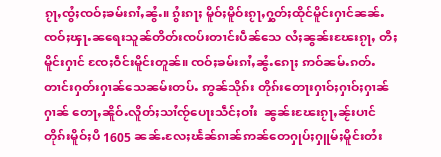ၵႂႃႇၸွႆႈၸဝ်ႈၶမ်းၵၢႆႇၼွႆႉ။ ၵွႆးၵႃႈ မိူဝ်ႈမိူဝ်းၵႂႃႇႁွတ်ႈထိုင်မိူင်းႁၢင်ၼၼ်ႉ ၸဝ်ႈၾႃႉၼရေးသူၼ်တိတ်းၸပ်းတၢင်းပဵၼ်သေ လႆႈၼွၼ်းၽႄးၵႂႃႇ တီႈ မိူင်းႁၢင် ၸႄႈဝဵင်းမိူင်းတူၼ်။ ၸဝ်ႈၶမ်းၵၢႆႇၼွႆႉၵေႃႈ ဢဝ်ၼမ်ႉၵတ်ႉတၢင်းႁတ်းႁၢၼ်သေၼမ်းတပ်ႉ ဢွၼ်သိုၵ်း တိုၵ်းတေႃးႁၢဝ်ႈႁၢဝ်ႈႁၢၼ်ႁၢၼ် တေႃႇၼိူဝ်ႉလိူတ်ႈသၢႆၸႂ်ပေႃးသဵင်ႈဝၢႆး  ၼွၼ်းၽႄးၵႂႃႇၼႂ်းပၢင်တိုၵ်းမိူဝ်ႈပီ 1605 ၼၼ်ႉလႄႈၽႅၼ်ၵၢၼ်ဢၼ်တေႁုပ်ႈႁူမ်ႈမိူင်းတႆး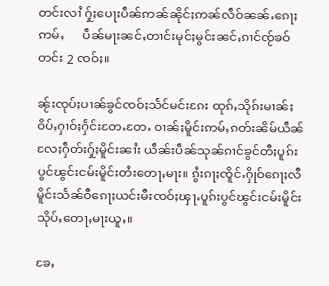တင်းလၢႆ ႁႂ်ႈပေႃးပဵၼ်ဢၼ်ၼိုင်ႈဢၼ်လဵဝ်ၼၼ်ႉၵေႃႈ ဢမ်ႇ      ပဵၼ်မႃးၼင်ႇတၢင်းမုင်ႈမွင်းၼင်ႇၵၢင်ၸႂ်ၶဝ်တင်း 2 ၸဝ်ႈ။

ၼႂ်းၸုပ်ႈပၢၼ်ၶွင်ၸဝ်ႈသႅင်မင်းၵႄး ထုၵ်ႇသိုၵ်းမၢၼ်ႈဝိပ်ႇႁၢဝ်ႈႁႅင်းတႄႉတႄႉ ဝၢၼ်ႈမိူင်းဢမ်ႇၵတ်းၼိမ်ယဵၼ် လႄႈႁဵတ်းႁႂ်ႈမိူင်းၼၢႆး ယဵၼ်းပဵၼ်သုၼ်ၵၢင်ၶွင်တီႈပူၵ်းပွင်ၽွင်းငမ်းမိူင်းတႆးတေႃႇမႃး။ ၵွႆးၵႃႈၸိူင်ႉႁိုဝ်ၵေႃႈလီ မိူင်းသႅၼ်ဝီၵေႃႈယင်းမီးၸဝ်ႈၾႃႉပူၵ်းပွင်ၽွင်းငမ်းမိူင်းသိုပ်ႇတေႃႇမႃးယူႇ။

ၶႄႇ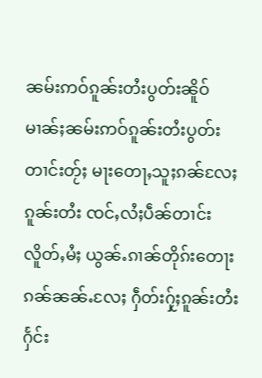ၼမ်းဢဝ်ၵူၼ်းတႆးပွတ်းၼိူဝ် မၢၼ်ႈၼမ်းဢဝ်ၵူၼ်းတႆးပွတ်းတၢင်းတႂ်ႈ မႃးတေႃႇသူႈၵၼ်လႄႈၵူၼ်းတႆး ၸင်ႇလႆႈပဵၼ်တၢင်းလိူတ်ႇမႆႈ ယွၼ်ႉၵၢၼ်တိုၵ်းတေႃးၵၼ်ၼၼ်ႉလႄႈ ႁဵတ်းႁႂ်ႈၵူၼ်းတႆးႁႅင်း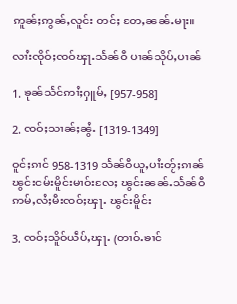ဢူၼ်ႈဢွၼ်ႇလူင်း တင်ႈ တႄႇၼၼ်ႉမႃး။

လၢႆးၸိုဝ်ႈၸဝ်ၾႃႉသႅၼ်ဝီ ပၢၼ်သိုပ်ႇပၢၼ်

1. ၶုၼ်သႅင်ဢၢႆႈႁူမ်ႇ [957-958]

2. ၸဝ်ႈသၢၼ်ႈၼွႆႉ [1319-1349]

ဝူင်ႈၵၢင် 958-1319 သႅၼ်ဝီယူႇပၢႆးတႂ်ႈၵၢၼ်ၽွင်းငမ်းမိူင်းမၢဝ်းလႄႈ ၽွင်းၼၼ်ႉသႅၼ်ဝီ ဢမ်ႇလႆႈမီးၸဝ်ႈၾႃႉ ၽွင်းမိူင်း

3. ၸဝ်ႈသိူဝ်ယဵပ်ႇၾႃႉ (တၢဝ်ႉၶၢင်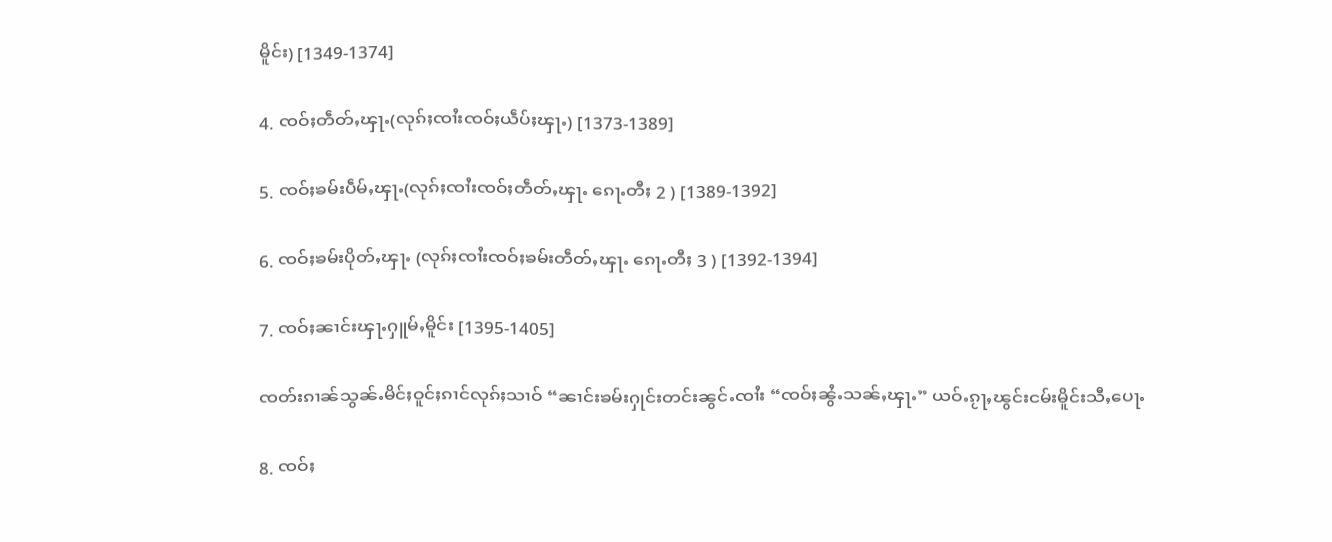မိူင်း) [1349-1374]

4. ၸဝ်ႈတဵတ်ႇၾႃႉ(လုၵ်ႈၸၢႆးၸဝ်ႈယဵပ်ႈၾႃႉ) [1373-1389]

5. ၸဝ်ႈၶမ်းပဵမ်ႇၾႃႉ(လုၵ်ႈၸၢႆးၸဝ်ႈတဵတ်ႇၾႃႉ ၵေႃႉတီႈ 2 ) [1389-1392]

6. ၸဝ်ႈၶမ်းပိုတ်ႇၾႃႉ (လုၵ်ႈၸၢႆးၸဝ်ႈၶမ်းတဵတ်ႇၾႃႉ ၵေႃႉတီႈ 3 ) [1392-1394]

7. ၸဝ်ႈၼၢင်းၾႃႉႁူမ်ႇမိူင်း [1395-1405]

ၸတ်းၵၢၼ်သွၼ်ႉမိင်ႈဝူင်ႈၵၢင်လုၵ်ႈသၢဝ် “ၼၢင်းၶမ်းႁုင်းတင်းၼွင်ႉၸၢႆး “ၸဝ်ႈၼွႆႉသၼ်ႇၾႃႉ” ယဝ်ႉၵႂႃႇၽွင်းငမ်းမိူင်းသီႇပေႃႉ

8. ၸဝ်ႈ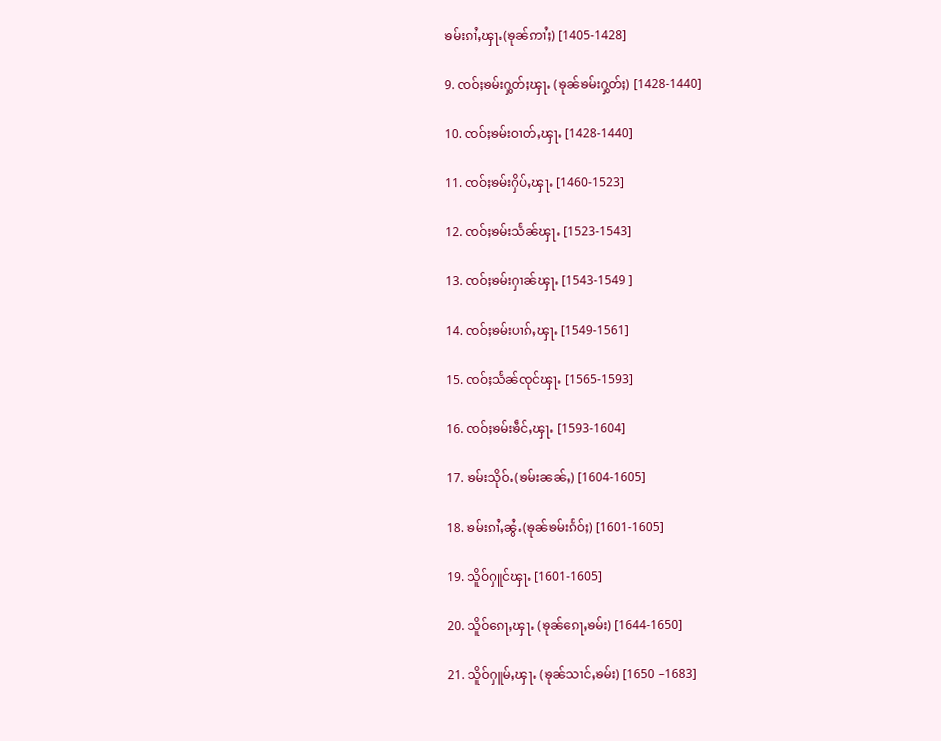ၶမ်းၵၢႆႇၾႃႉ(ၶုၼ်ဢၢႆႈ) [1405-1428]

9. ၸဝ်ႈၶမ်းႁွတ်ႈၾႃႉ (ၶုၼ်ၶမ်းႁွတ်ႈ) [1428-1440]

10. ၸဝ်ႈၶမ်းဝၢတ်ႇၾႃႉ [1428-1440]

11. ၸဝ်ႈၶမ်းႁိပ်ႇၾႃႉ [1460-1523]

12. ၸဝ်ႈၶမ်းသႅၼ်ၾႃႉ [1523-1543]

13. ၸဝ်ႈၶမ်းႁၢၼ်ၾႃႉ [1543-1549 ]

14. ၸဝ်ႈၶမ်းပၢၵ်ႇၾႃႉ [1549-1561]

15. ၸဝ်ႈသႅၼ်ၸုင်ၾႃႉ [1565-1593]

16. ၸဝ်ႈၶမ်းၶဵင်ႇၾႃႉ [1593-1604]

17. ၶမ်းသိုဝ်ႉ(ၶမ်းၼၼ်ႇ) [1604-1605]

18. ၶမ်းၵၢႆႇၼွႆႉ(ၶုၼ်ၶမ်းၵႅဝ်ႈ) [1601-1605]

19. သိူဝ်ႁူင်ၾႃႉ [1601-1605]

20. သိူဝ်ၵေႃႇၾႃႉ (ၶုၼ်ၵေႃႇၶမ်း) [1644-1650]

21. သိူဝ်ႁူမ်ႇၾႃႉ (ၶုၼ်သၢင်ႇၶမ်း) [1650 –1683]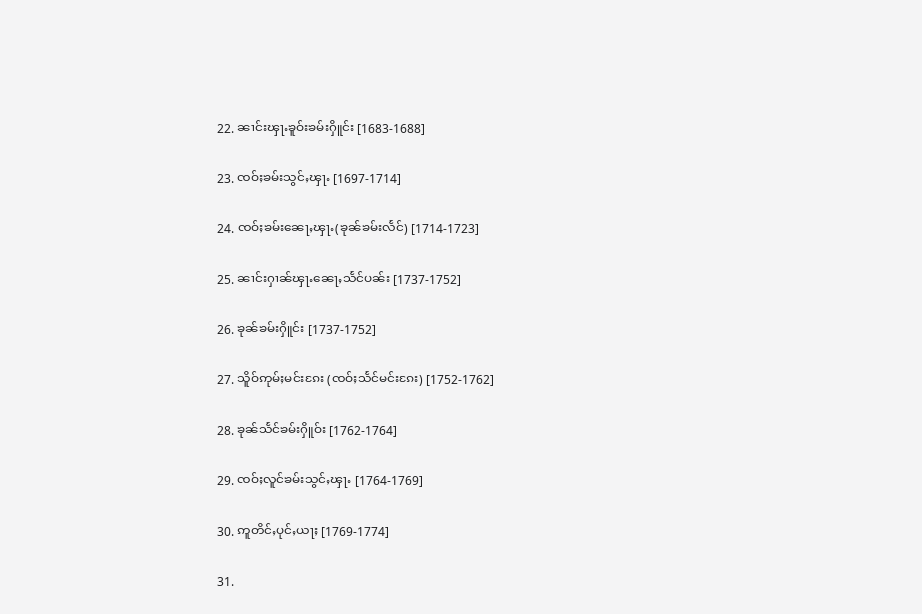22. ၼၢင်းၾႃႉၶူဝ်းၶမ်းႁိူင်း [1683-1688]

23. ၸဝ်ႈၶမ်းသွင်ႇၾႃႉ [1697-1714]

24. ၸဝ်ႈၶမ်းၼေႃႇၾႃႉ(ၶုၼ်ၶမ်းလႅင်) [1714-1723]

25. ၼၢင်းႁၢၼ်ၾႃႉၼေႃႇသႅင်ပၼ်း [1737-1752]

26. ၶုၼ်ၶမ်းႁိူင်း [1737-1752]

27. သိူဝ်ဢုမ်ႈမင်းၵႄး (ၸဝ်ႈသႅင်မင်းၵႄး) [1752-1762]

28. ၶုၼ်သႅင်ၶမ်းႁိူဝ်း [1762-1764]

29. ၸဝ်ႈလူင်ၶမ်းသွင်ႇၾႃႉ [1764-1769]

30. ဢူတိင်ႇပုင်ႇယႃႈ [1769-1774]

31.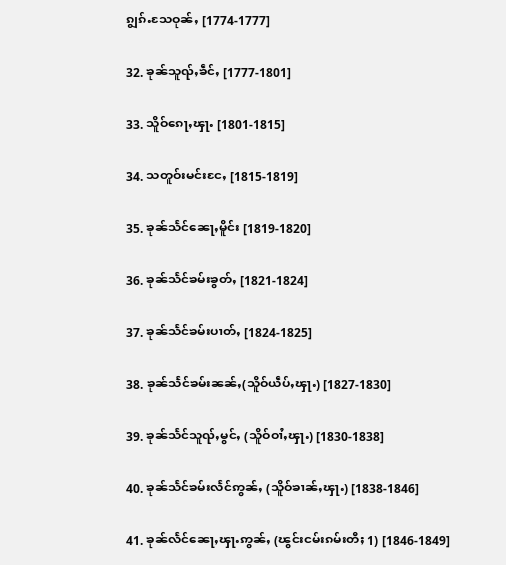ၵျွၵ်ႉသႄဝုၼ်ႇ [1774-1777]

32. ၶုၼ်သူၺ်ႇၶဵင်ႇ [1777-1801]

33. သိူဝ်ၵေႃႇၾႃႉ [1801-1815]

34. သတူဝ်းမင်းငႄႇ [1815-1819]

35. ၶုၼ်သႅင်ၼေႃႇမိူင်း [1819-1820]

36. ၶုၼ်သႅင်ၶမ်းၶွတ်ႇ [1821-1824]

37. ၶုၼ်သႅင်ၶမ်းပၢတ်ႇ [1824-1825]

38. ၶုၼ်သႅင်ၶမ်းၼၼ်ႇ(သိူဝ်ယဵပ်ႇၾႃႉ) [1827-1830]

39. ၶုၼ်သႅင်သူၺ်ႇမွင်ႇ (သိူဝ်ဝၢႆႇၾႃႉ) [1830-1838]

40. ၶုၼ်သႅင်ၶမ်းလႅင်ဢွၼ်ႇ (သိူဝ်ၶၢၼ်ႇၾႃႉ) [1838-1846]

41. ၶုၼ်လႅင်ၼေႃႇၾႃႉဢွၼ်ႇ (ၽွင်းငမ်းၵမ်းတီႈ 1) [1846-1849]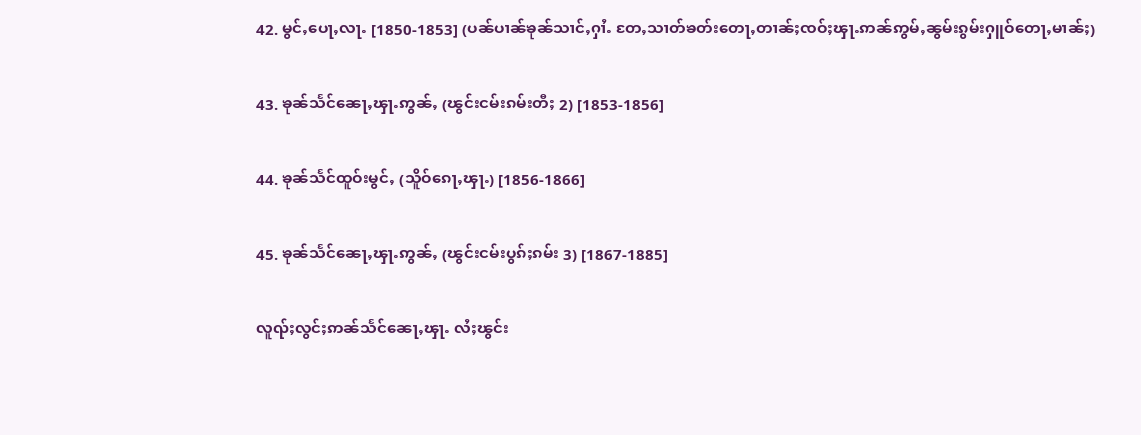42. မွင်ႇပေႃႇလႃႉ [1850-1853] (ပၼ်ပၢၼ်ၶုၼ်သၢင်ႇႁၢႆႉ တႄႇသၢတ်ၶတ်းတေႃႇတၢၼ်ႈၸဝ်ႈၾႃႉဢၼ်ဢွမ်ႇၼွမ်းၵွမ်းႁူဝ်တေႃႇမၢၼ်ႈ)

43. ၶုၼ်သႅင်ၼေႃႇၾႃႉဢွၼ်ႇ (ၽွင်းငမ်းၵမ်းတီႈ 2) [1853-1856]

44. ၶုၼ်သႅင်ထူဝ်းမွင်ႇ (သိူဝ်ၵေႃႇၾႃႉ) [1856-1866]

45. ၶုၼ်သႅင်ၼေႃႇၾႃႉဢွၼ်ႇ (ၽွင်းငမ်းပွၵ်ႈၵမ်း 3) [1867-1885]

လူၺ်ႈလွင်ႈဢၼ်သႅင်ၼေႃႇၾႃႉ လႆႈၽွင်း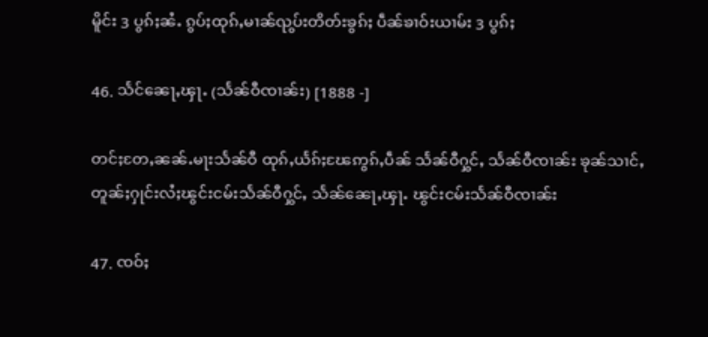မိူင်း 3 ပွၵ်ႈၼႆႉ ၵွပ်ႈထုၵ်ႇမၢၼ်ၺွပ်းတိတ်းၶွၵ်ႈ ပဵၼ်ၶၢဝ်းယၢမ်း 3 ပွၵ်ႈ

46. သႅင်ၼေႃႇၾႃႉ (သႅၼ်ဝီၸၢၼ်း) [1888 -]

တင်ႈတႄႇၼၼ်ႉမႃးသႅၼ်ဝီ ထုၵ်ႇယႅၵ်ႈၽႄဢွၵ်ႇပဵၼ် သႅၼ်ဝီႁွင်ႇ သႅၼ်ဝီၸၢၼ်း ၶုၼ်သၢင်ႇတူၼ်ႈႁုင်းလႆႈၽွင်းငမ်းသႅၼ်ဝီႁွင်ႇ သႅၼ်ၼေႃႇၾႃႉ ၽွင်းငမ်းသႅၼ်ဝီၸၢၼ်း

47. ၸဝ်ႈ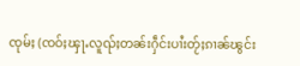ၸုမ်ႈ (ၸဝ်ႈၾႃႉလူၺ်ႈတၼ်းႁဵင်းပၢႆးတႂ်ႈၵၢၼ်ၽွင်း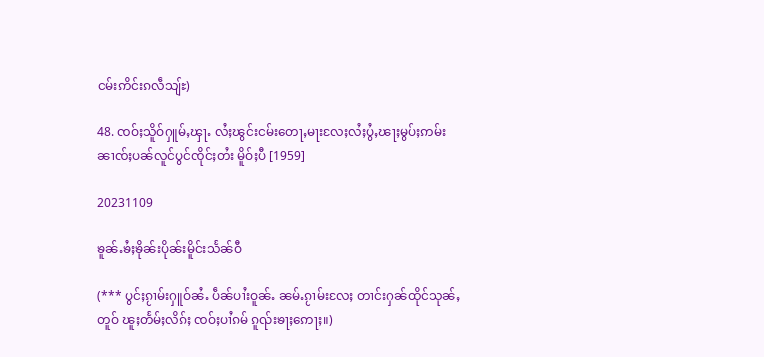ငမ်းဢိင်းၵလဵသျ်ႊ)

48. ၸဝ်ႈသိူဝ်ႁူမ်ႇၾႃႉ လႆႈၽွင်းငမ်းတေႃႇမႃးလႄႈလႆႈပွႆႇၽႃႈမွပ်ႈဢမ်းၼၢၸ်ႈပၼ်လူင်ပွင်ၸိုင်ႈတႆး မိူဝ်ႈပီ [1959]

20231109

ၶူၼ်ႉၶႆႈၶိုၼ်းပိုၼ်းမိူင်းသႅၼ်ဝီ

(*** ပွင်ႈၵႂၢမ်းႁူဝ်ၼႆႉ ပဵၼ်ပၢႆးဝူၼ်ႉ ၼမ်ႉၵႂၢမ်းလႄႈ တၢင်းႁၼ်ထိုင်သုၼ်ႇတူဝ် ၽူႈတႅမ်ႈလိၵ်ႈ ၸဝ်ႈပၢႆၵမ် ၵူၺ်းၶႃႈဢေႃႈ။)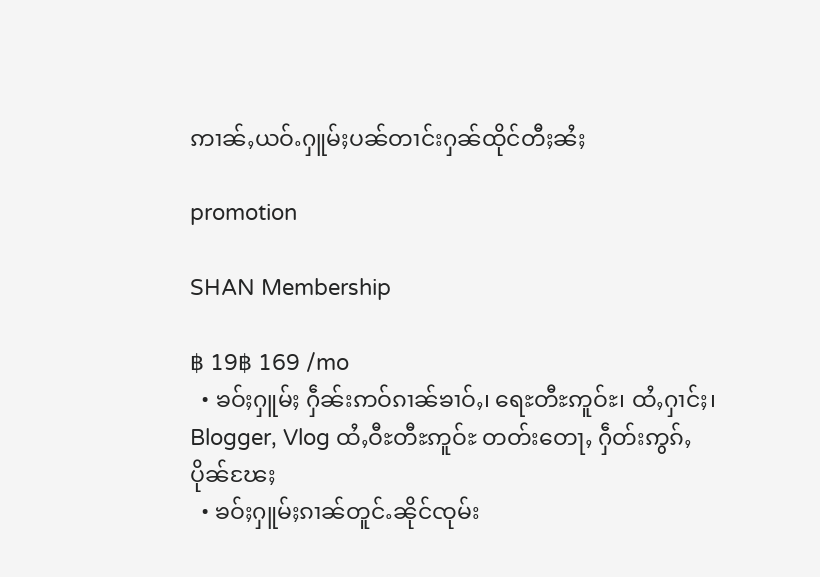ဢၢၼ်ႇယဝ်ႉႁူမ်ႈပၼ်တၢင်းႁၼ်ထိုင်တီႈၼႆႈ

promotion

SHAN Membership

฿ 19฿ 169 /mo
  • ၶဝ်ႈႁူမ်ႈ ႁဵၼ်းဢဝ်ၵၢၼ်ၶၢဝ်ႇ၊ ရေႊတီႊဢူဝ်ႊ၊ ထႆႇႁၢင်ႈ၊ Blogger, Vlog ထႆႇဝီႊတီႊဢူဝ်ႊ တတ်းတေႃႇ ႁဵတ်းဢွၵ်ႇ ပိုၼ်ၽႄႈ
  • ၶဝ်ႈႁူမ်ႈၵၢၼ်တူင်ႉၼိုင်ၸုမ်း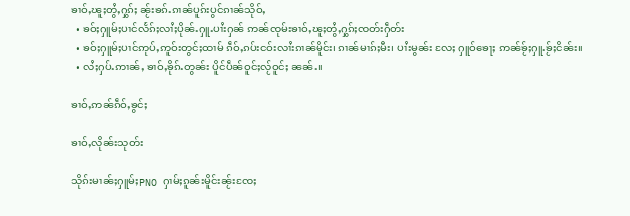ၶၢဝ်ႇၽူႈတွႆႇႁွၵ်ႈ ၼႂ်းၶၵ်ႉၵၢၼ်ပူၵ်းပွင်ၵၢၼ်သိုဝ်ႇ
  • ၶဝ်ႈႁူမ်ႈပၢင်လႅၵ်ႈလၢႆႈပိုၼ်ႉႁူႉပၢႆးႁၼ် ဢၼ်ၸုမ်းၶၢဝ်ႇၽူႈတွႆႇႁွၵ်ႈၸတ်းႁဵတ်း
  • ၶဝ်ႈႁူမ်ႈပၢင်ဢုပ်ႇဢူဝ်းတွင်ႈထၢမ် ၵဵဝ်ႇၵပ်းငဝ်းလၢႆးၵၢၼ်မိူင်း၊ ၵၢၼ်မၢၵ်ႈမီး၊ ပၢႆးမွၼ်း လႄႈ ႁူဝ်ၶေႃႈ ဢၼ်ၶႂ်ႈႁူႉၶႂ်ႈငိၼ်း။
  • လႆႈႁပ်ႉဢၢၼ်ႇ ၶၢဝ်ႇၶိုၵ်ႉတွၼ်း ပိူင်ပဵၼ်ဝူင်ႈလႂ်ဝူင်ႈ ၼၼ်ႉ။

ၶၢဝ်ႇဢၼ်ၵဵဝ်ႇၶွင်ႈ

ၶၢဝ်ႇလိုၼ်းသုတ်း

သိုၵ်းမၢၼ်ႈႁူမ်ႈPNO ႁၢမ်ႈၵူၼ်းမိူင်းၼႂ်းၸႄႈ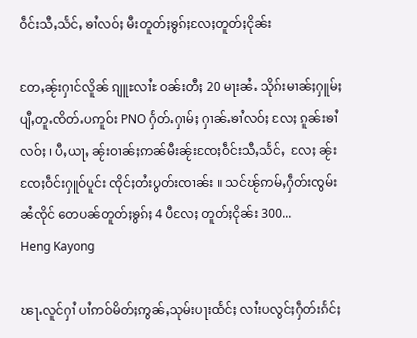ဝဵင်းသီႇသႅင်ႇ ၶၢႆလဝ်ႈ မီးတူတ်ႈၶွၵ်ႈလႄႈတူတ်ႈငိုၼ်း

တႄႇၼႂ်းႁၢင်လိူၼ် ၵျူႊလၢႆႊ ဝၼ်းတီႈ 20 မႃးၼႆႉ သိုၵ်းမၢၼ်ႈႁူမ်ႈ ပျီႇတူႉၸိတ်ႉပဢူဝ်း PNO ႁႅတ်ႉႁၢမ်ႈ ႁၢၼ်ႉၶၢႆလဝ်ႈ လႄႈ ၵူၼ်းၶၢႆလဝ်ႈ ၊ ပီႇယႃႇ ၼႂ်းဝၢၼ်ႈဢၼ်မီးၼႂ်းၸႄႈဝဵင်းသီႇသႅင်ႇ  လႄႈ ၼႂ်းၸႄႈဝဵင်းႁူဝ်ပူင်း ၸိုင်ႈတႆးပွတ်းၸၢၼ်း ။ သင်ၽႂ်ဢမ်ႇႁဵတ်းၸွမ်းၼႆၸိုင် တေပၼ်တူတ်ႈၶွၵ်ႈ 4 ပီလႄႈ တူတ်ႈငိုၼ်း 300...
Heng Kayong

ၽႃႉလူင်ႁၢႆ ပၢႆဢဝ်မိတ်ႈဢွၼ်ႇသုမ်းပႃးထႅင်ႈ လၢႆးပလွင်ႈႁဵတ်းၵႅင်ႈ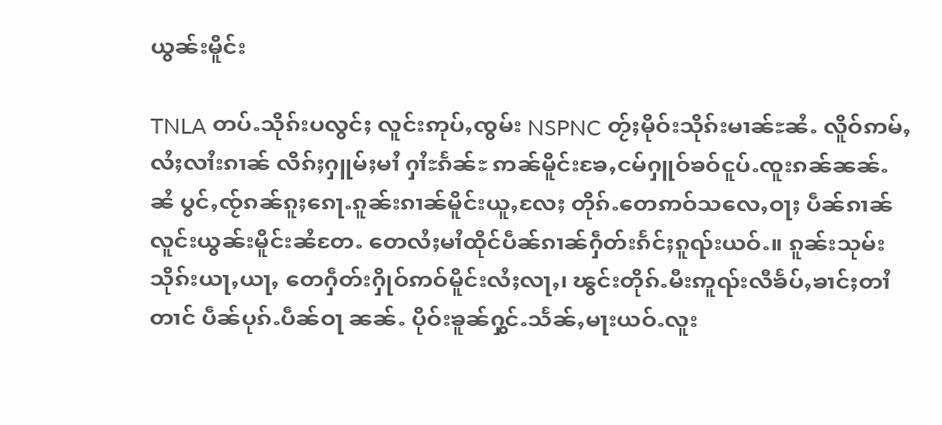ယွၼ်းမိူင်း

TNLA တပ်ႉသိုၵ်းပလွင်ႈ လူင်းဢုပ်ႇၸွမ်း NSPNC တႂ်ႈမိုဝ်းသိုၵ်းမၢၼ်ႊၼႆႉ လိူဝ်ဢမ်ႇလႆႈလၢႆးၵၢၼ် လိၵ်ႈႁူမ်ႈမၢႆ ႁၢႆႊၵႅၼ်ႊ ဢၼ်မိူင်းၶႄႇငမ်ႁူဝ်ၶဝ်ငူပ်ႉၸူးၵၼ်ၼၼ်ႉၼႆ ပွင်ႇၸႂ်ၵၼ်ၵူႈၵေႃႉၵူၼ်းၵၢၼ်မိူင်းယူႇလႄႈ တိုၵ်ႉတေဢဝ်သလေႇဝႃႈ ပဵၼ်ၵၢၼ်လူင်းယွၼ်းမိူင်းၼႆတႄႉ တေလႆႈမၢႆထိုင်ပဵၼ်ၵၢၼ်ႁဵတ်းၵႅင်ႈၵူၺ်းယဝ်ႉ။ ၵူၼ်းသုမ်းသိုၵ်းယႃႇယႃႇ တေႁဵတ်းႁိုဝ်ဢဝ်မိူင်းလႆႈလႃႇ၊ ၽွင်းတိုၵ်ႉမီးဢူၺ်းလီၶႅပ်ႇၶၢင်ႈတၢႆတၢင် ပဵၼ်ပုၵ်ႉပဵၼ်ဝႃ ၼၼ်ႉ ပိုဝ်းၶူၼ်ႁွင်ႉသႅၼ်ႇမႃးယဝ်ႉလူး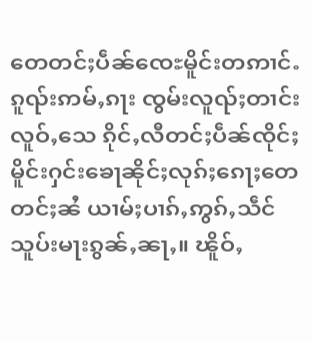တေတင်ႈပဵၼ်ၸေႊမိူင်းတဢၢင်ႉၵူၺ်းဢမ်ႇၵႃး ၸွမ်းလူၺ်ႈတၢင်းလူဝ်ႇသေ ၵိုင်ႇလီတင်ႈပဵၼ်ၸိုင်ႈမိူင်းႁင်းၶေႃၼိုင်ႈလုၵ်ႈၵေႃႈတေတင်ႈၼႆ ယၢမ်ႈပၢၵ်ႇဢွၵ်ႇသဵင်သူပ်းမႃးၵွၼ်ႇၼႃႇ။ ၽိူဝ်ႇ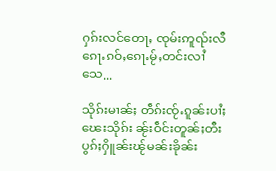ႁၵ်းလင်တေႃႇ ၸုမ်းဢူၺ်းလီၵေႃႉၵဝ်ႇၵေႃႉမႂ်ႇတင်းလၢႆသေ...

သိုၵ်းမၢၼ်ႈ တဵၵ်းၸႂ်ႉၵူၼ်းပၢႆႈၽေးသိုၵ်း ၼႂ်းဝဵင်းတူၼ်ႈတီး ပွၵ်ႈႁိူၼ်းၽႂ်မၼ်းၶိုၼ်း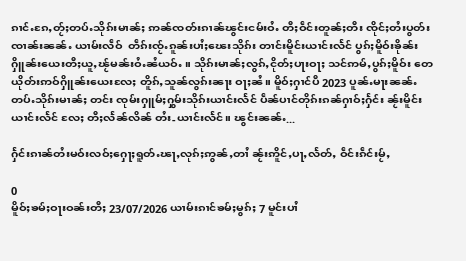ၵၢင်ႉၵႄႇတႂ်ႈတပ်ႉသိုၵ်းမၢၼ်ႈ ဢၼ်ၸတ်းၵၢၼ်ၽွင်းငမ်းဝႆႉ တီႈဝဵင်းတူၼ်ႈတီး ၸိုင်ႈတႆးပွတ်းၸၢၼ်းၼၼ်ႉ ယၢမ်းလဵဝ်  တဵၵ်းၸႂ်ႉၵူၼ်းပၢႆႈၽေးသိုၵ်း တၢင်းမိူင်းယၢင်းလႅင် ပွၵ်ႈမိူဝ်းၶိုၼ်းႁိူၼ်းယေးတီႈယူႇၽႂ်မၼ်းဝႆႉၼႆယဝ်ႉ ။ သိုၵ်းမၢၼ်ႈလွၵ်ႇငိုတ်ႈပႃးဝႃႈ သင်ဢမ်ႇပွၵ်ႈမိူဝ်း တေယိုတ်းဢဝ်ႁိူၼ်းယေးလႄႈ တိူၵ်ႇသူၼ်လွၵ်းၼႃး ဝႃႈၼႆ။ မိူဝ်ႈႁၢင်ပီ 2023 ပူၼ်ႉမႃးၼၼ်ႉ တပ်ႉသိုၵ်းမၢၼ်ႈ တင်း ၸုမ်းႁူမ်ႈႁွမ်းသိုၵ်းယၢင်းလႅင် ပဵၼ်ပၢင်တိုၵ်းၵၼ်ႁၢဝ်ႈႁႅင်း ၼႂ်းမိူင်းယၢင်းလႅင် လႄႈ တီႈလႅၼ်လိၼ် တႆး-ယၢင်းလႅင်။ ၽွင်းၼၼ်ႉ...

ႁႅင်းၵၢၼ်တႆးမဝ်းလဝ်ႈႁေႃႈရူတ်ႉၽႃႇလုၵ်ႈဢွၼ်ႇတၢႆ ၼႂ်းဢိူင်ႇပႃႇလႅတ်ႇ ဝဵင်းၵဵင်းမႂ်ႇ

0
မိူဝ်ႈၶမ်ႈဝႃးဝၼ်းတီႈ 23/07/2026 ယၢမ်းၵၢင်ၶမ်ႈမွၵ်ႈ 7 မူင်းပၢႆ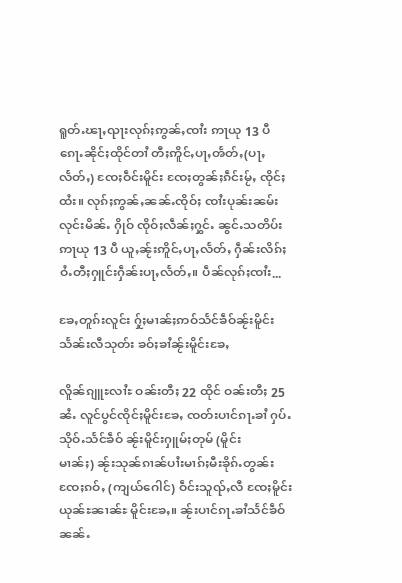ရူတ်ႉၽႃႇၺႃးလုၵ်ႈဢွၼ်ႇၸၢႆး ဢႃယု 13 ပီၵေႃႉၼိုင်ႈထိုင်တၢႆ တီႈဢိူင်ႇပႃႇၻႅတ်ႇ(ပႃႇလႅတ်ႇ) ၸႄႈဝဵင်းမိူင်း ၸႄႈတွၼ်ႈၵဵင်းမႂ်ႇ ၸိုင်ႈထႆး။ လုၵ်ႈဢွၼ်ႇၼၼ်ႉၸိုဝ်ႈ ၸၢႆးပုၼ်းၼမ်း လုင်းမိၼ်ႉ ႁိုဝ် ၸိုဝ်ႈလဵၼ်ႈႁွင်ႉ ၼွင်ႉသတိပ်း ဢႃယု 13 ပီ ယူႇၼႂ်းဢိူင်ႇပႃႇလႅတ်ႇ ႁဵၼ်းလိၵ်ႈဝႆႉတီႈႁူင်းႁဵၼ်းပႃႇလႅတ်ႇ။ ပဵၼ်လုၵ်ႈၸၢႆး...

ၶႄႇတူၵ်းလူင်း ႁႂ်ႈမၢၼ်ႈဢဝ်သႅင်ၶဵဝ်ၼႂ်းမိူင်း သႅၼ်းလီသုတ်း ၶဝ်ႈၶၢႆၼႂ်းမိူင်းၶႄႇ

လိူၼ်ၵျူႊလၢႆႊ ဝၼ်းတီႈ 22 ထိုင် ဝၼ်းတီႈ 25 ၼႆႉ လူင်ပွင်ၸိုင်ႈမိူင်းၶႄႇ ၸတ်းပၢင်ၵႃႉၶၢႆ ႁပ်ႉသိုဝ်ႉသႅင်ၶဵဝ် ၼႂ်းမိူင်းႁူမ်ႈတုမ် (မိူင်းမၢၼ်ႈ) ၼႂ်းသုၼ်ၵၢၼ်ပၢႆးမၢၵ်ႈမီးၶိုၵ်ႉတွၼ်းၸႄႈၵဝ်ႇ (ကျယ်‌ဂေါင်) ဝဵင်းသူၺ်ႇလီ ၸႄႈမိူင်းယုၼ်ႊၼၢၼ်ႊ မိူင်းၶႄႇ။ ၼႂ်းပၢင်ၵႃႉၶၢႆသႅင်ၶဵဝ်ၼၼ်ႉ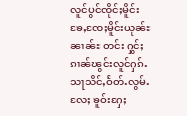လူင်ပွင်ၸိုင်ႈမိူင်းၶႄႇၸႄႈမိူင်းယုၼ်ႊၼၢၼ်ႊ တင်း ႁွင်ႈၵၢၼ်ၽွင်းလူင်ႁၵ်ႉသႃသိင်ႇဝႅတ်ႉလွမ်ႉ လႄႈ ၶူဝ်းႁႄႈ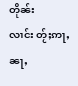တိုၼ်းလၢင်း တႂ်ႈဢႃႇၼႃႇ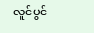လူင်ပွင်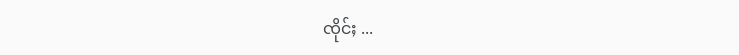ၸိုင်ႈ ...